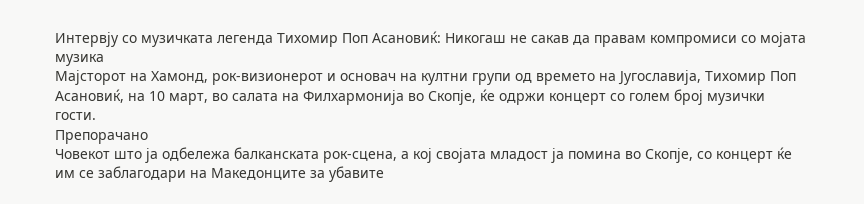Интервју со музичката легенда Тихомир Поп Асановиќ: Никогаш не сакав да правам компромиси со мојата музика
Мајсторот на Хамонд, рок-визионерот и основач на култни групи од времето на Југославија, Тихомир Поп Асановиќ, на 10 март, во салата на Филхармонија во Скопје, ќе одржи концерт со голем број музички гости.
Препорачано
Човекот што ја одбележа балканската рок-сцена, а кој својата младост ја помина во Скопје, со концерт ќе им се заблагодари на Македонците за убавите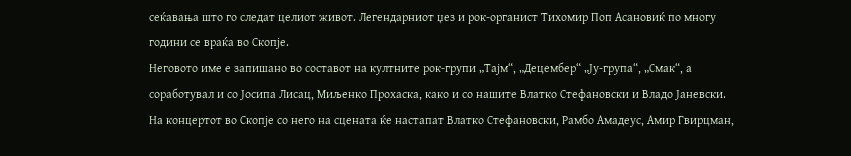сеќавања што го следат целиот живот. Легендарниот џез и рок-органист Тихомир Поп Асановиќ по многу години се враќа во Скопје.
Неговото име е запишано во составот на култните рок-групи „Тајм“, „Децембер“ „Ју-група“, „Смак“, а соработувал и со Јосипа Лисац, Миљенко Прохаска, како и со нашите Влатко Стефановски и Владо Јаневски.
На концертот во Скопје со него на сцената ќе настапат Влатко Стефановски, Рамбо Амадеус, Амир Гвирцман,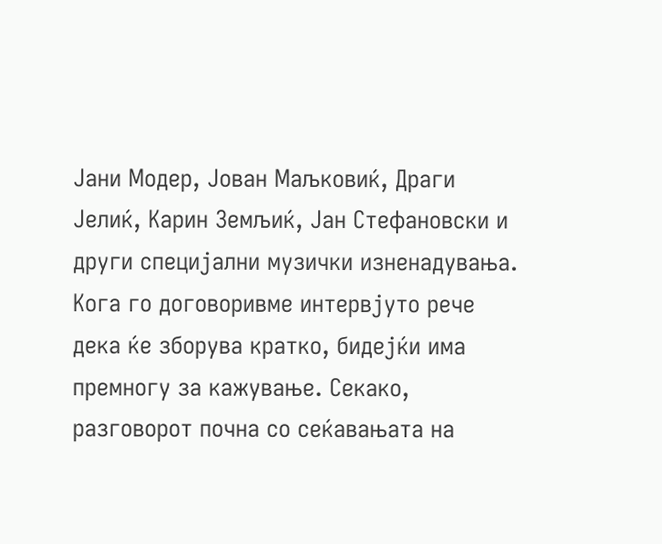Јани Модер, Јован Маљковиќ, Драги Јелиќ, Карин Земљиќ, Јан Стефановски и други специјални музички изненадувања. Кога го договоривме интервјуто рече дека ќе зборува кратко, бидејќи има премногу за кажување. Секако, разговорот почна со сеќавањата на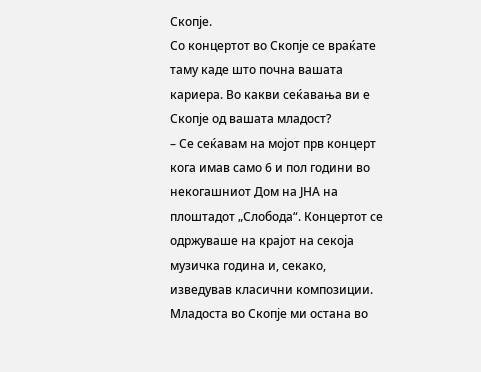Скопје.
Со концертот во Скопје се враќате таму каде што почна вашата кариера. Во какви сеќавања ви е Скопје од вашата младост?
– Се сеќавам на мојот прв концерт кога имав само 6 и пол години во некогашниот Дом на ЈНА на плоштадот „Слобода“. Концертот се одржуваше на крајот на секоја музичка година и, секако, изведував класични композиции. Младоста во Скопје ми остана во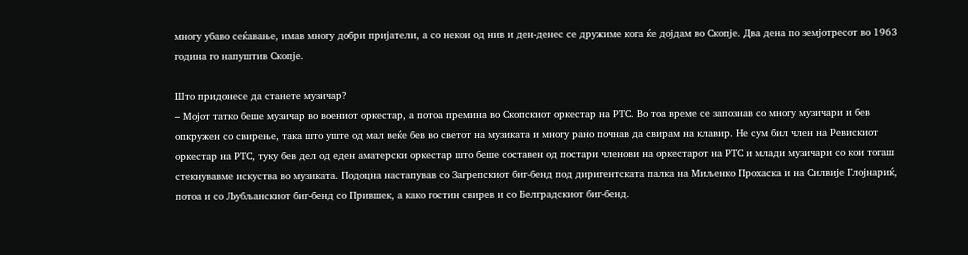многу убаво сеќавање, имав многу добри пријатели, а со некои од нив и ден-денес се дружиме кога ќе дојдам во Скопје. Два дена по земјотресот во 1963 година го напуштив Скопје.

Што придонесе да станете музичар?
– Мојот татко беше музичар во воениот оркестар, а потоа премина во Скопскиот оркестар на РТС. Во тоа време се запознав со многу музичари и бев опкружен со свирење, така што уште од мал веќе бев во светот на музиката и многу рано почнав да свирам на клавир. Не сум бил член на Ревискиот оркестар на РТС, туку бев дел од еден аматерски оркестар што беше составен од постари членови на оркестарот на РТС и млади музичари со кои тогаш стекнувавме искуства во музиката. Подоцна настапував со Загрепскиот биг-бенд под диригентската палка на Миљенко Прохаска и на Силвије Глојнариќ, потоа и со Љубљанскиот биг-бенд со Прившек, а како гостин свирев и со Белградскиот биг-бенд.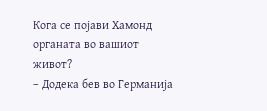Кога се појави Хамонд органата во вашиот живот?
– Додека бев во Германија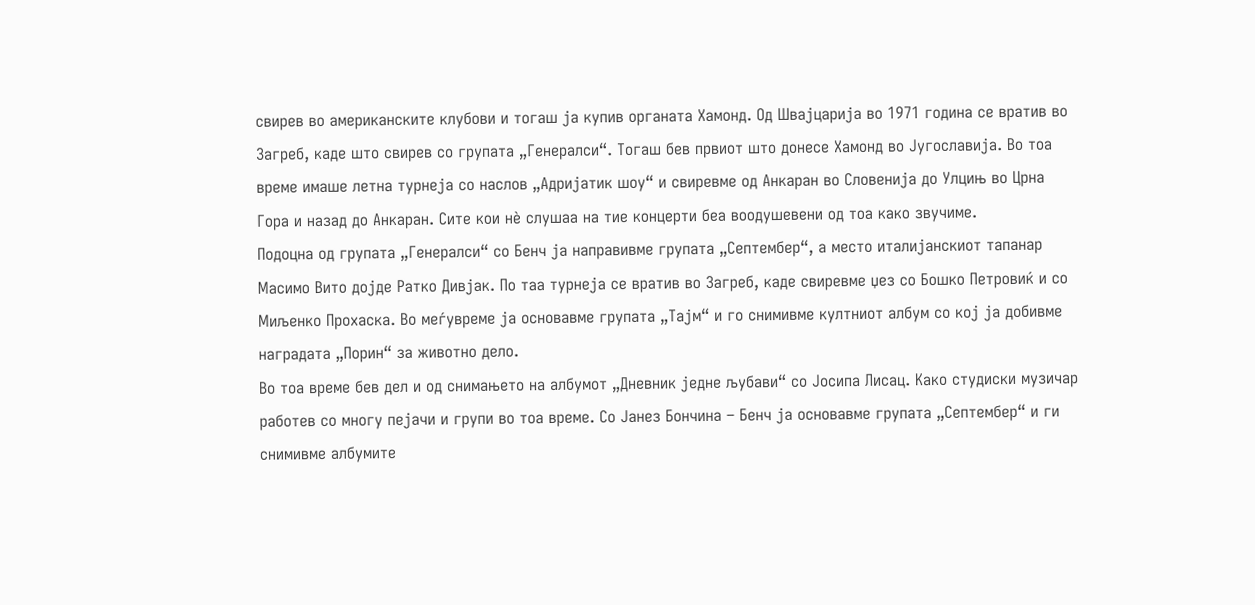свирев во американските клубови и тогаш ја купив органата Хамонд. Од Швајцарија во 1971 година се вратив во Загреб, каде што свирев со групата „Генералси“. Тогаш бев првиот што донесе Хамонд во Југославија. Во тоа време имаше летна турнеја со наслов „Адријатик шоу“ и свиревме од Анкаран во Словенија до Улцињ во Црна Гора и назад до Анкаран. Сите кои нѐ слушаа на тие концерти беа воодушевени од тоа како звучиме.
Подоцна од групата „Генералси“ со Бенч ја направивме групата „Септембер“, а место италијанскиот тапанар Масимо Вито дојде Ратко Дивјак. По таа турнеја се вратив во Загреб, каде свиревме џез со Бошко Петровиќ и со Миљенко Прохаска. Во меѓувреме ја основавме групата „Тајм“ и го снимивме култниот албум со кој ја добивме наградата „Порин“ за животно дело.
Во тоа време бев дел и од снимањето на албумот „Дневник једне љубави“ со Јосипа Лисац. Како студиски музичар работев со многу пејачи и групи во тоа време. Со Јанез Бончина – Бенч ја основавме групата „Септембер“ и ги снимивме албумите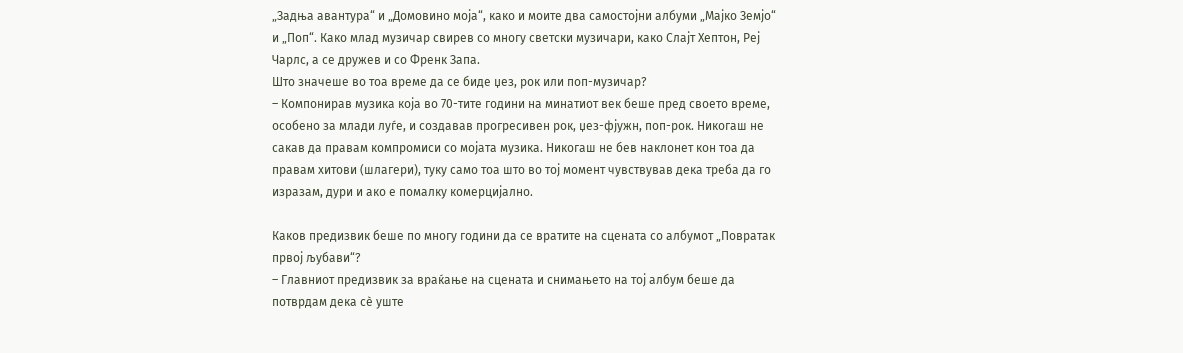„Задња авантура“ и „Домовино моја“, како и моите два самостојни албуми „Мајко Земјо“ и „Поп“. Како млад музичар свирев со многу светски музичари, како Слајт Хептон, Реј Чарлс, а се дружев и со Френк Запа.
Што значеше во тоа време да се биде џез, рок или поп-музичар?
– Компонирав музика која во 70-тите години на минатиот век беше пред своето време, особено за млади луѓе, и создавав прогресивен рок, џез-фјужн, поп-рок. Никогаш не сакав да правам компромиси со мојата музика. Никогаш не бев наклонет кон тоа да правам хитови (шлагери), туку само тоа што во тој момент чувствував дека треба да го изразам, дури и ако е помалку комерцијално.

Каков предизвик беше по многу години да се вратите на сцената со албумот „Повратак првој љубави“?
– Главниот предизвик за враќање на сцената и снимањето на тој албум беше да потврдам дека сѐ уште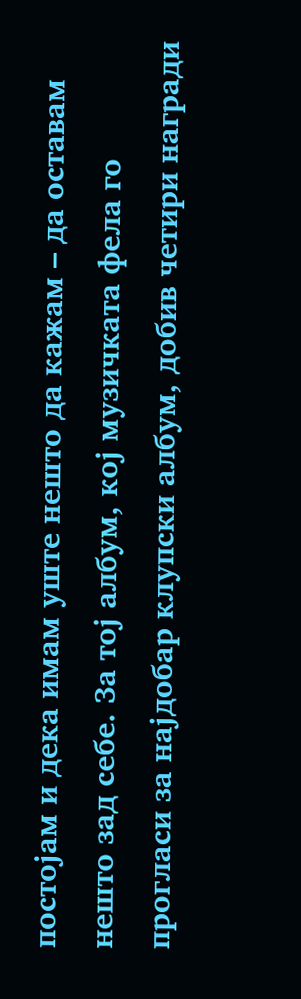постојам и дека имам уште нешто да кажам – да оставам нешто зад себе. За тој албум, кој музичката фела го прогласи за најдобар клупски албум, добив четири награди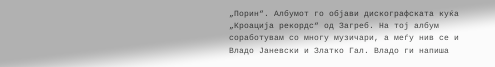„Порин“. Албумот го објави дискографската куќа „Кроација рекордс“ од Загреб. На тој албум соработувам со многу музичари, а меѓу нив се и Владо Јаневски и Златко Гал. Владо ги напиша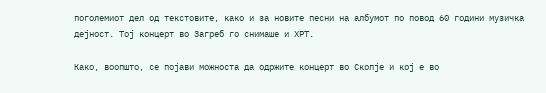поголемиот дел од текстовите, како и за новите песни на албумот по повод 60 години музичка дејност. Тој концерт во Загреб го снимаше и ХРТ.

Како, воопшто, се појави можноста да одржите концерт во Скопје и кој е во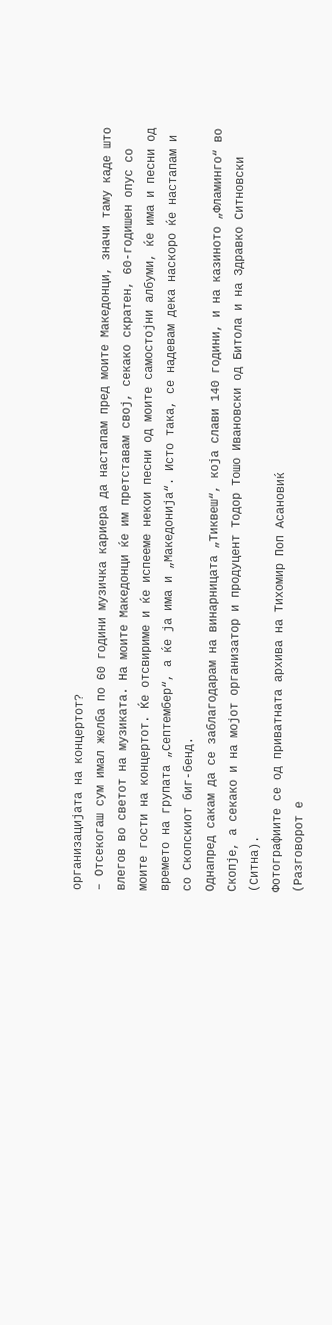организацијата на концертот?
– Отсекогаш сум имал желба по 60 години музичка кариера да настапам пред моите Македонци, значи таму каде што влегов во светот на музиката. На моите Македонци ќе им претставам свој, секако скратен, 60-годишен опус со моите гости на концертот. Ќе отсвириме и ќе испееме некои песни од моите самостојни албуми, ќе има и песни од времето на групата „Септембер“, а ќе ја има и „Македонија“. Исто така, се надевам дека наскоро ќе настапам и со Скопскиот биг-бенд.
Однапред сакам да се заблагодарам на винарницата „Тиквеш“, која слави 140 години, и на казиното „Фламинго“ во Скопје, а секако и на мојот организатор и продуцент Тодор Тошо Ивановски од Битола и на Здравко Ситновски (Ситна).
Фотографиите се од приватната архива на Тихомир Поп Асановиќ
(Разговорот е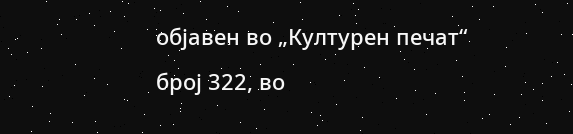објавен во „Културен печат“ број 322, во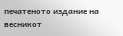печатеното издание на весникот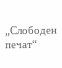„Слободен печат“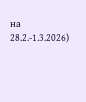на 28.2.-1.3.2026)